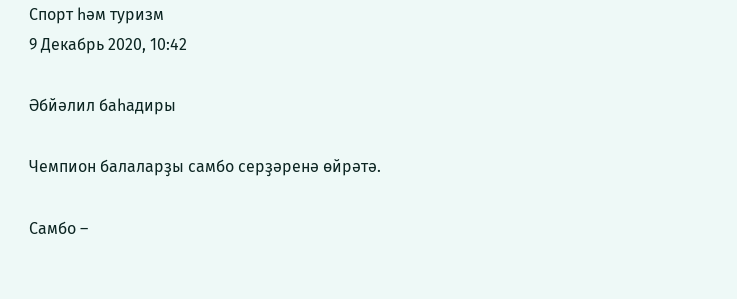Спорт һәм туризм
9 Декабрь 2020, 10:42

Әбйәлил баһадиры

Чемпион балаларҙы самбо серҙәренә өйрәтә.

Самбо –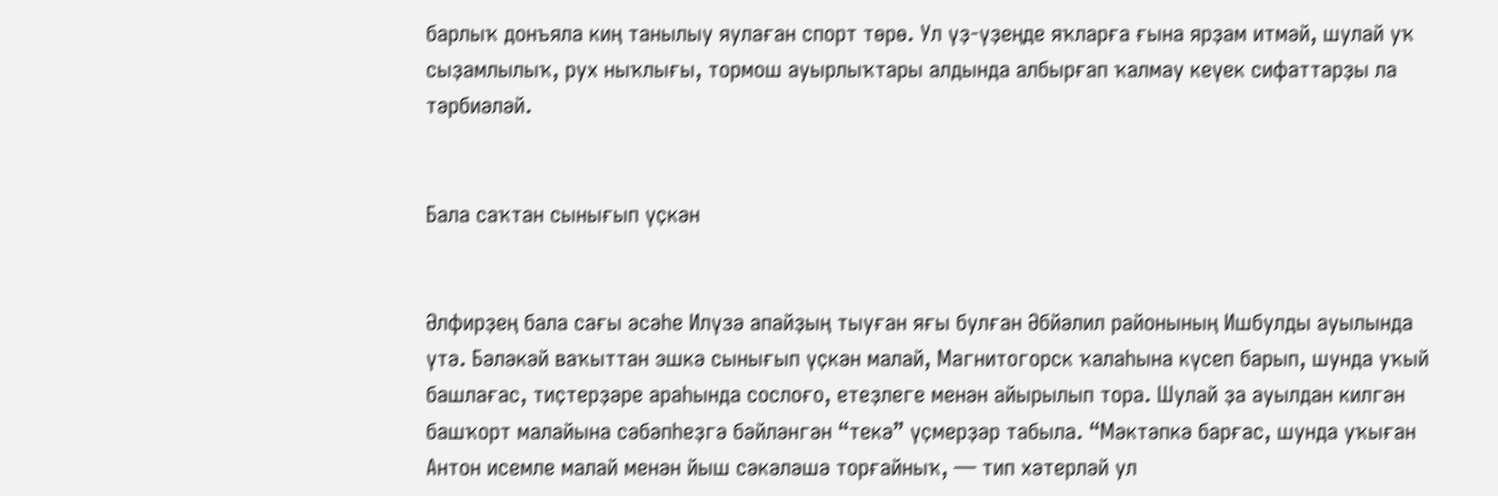барлыҡ донъяла киң танылыу яулаған спорт төрө. Ул үҙ-үҙеңде яҡларға ғына ярҙам итмәй, шулай уҡ сыҙамлылыҡ, рух ныҡлығы, тормош ауырлыҡтары алдында албырғап ҡалмау кеүек сифаттарҙы ла тәрбиәләй.


Бала саҡтан сынығып үҫкән


Әлфирҙең бала сағы әсәһе Илүзә апайҙың тыуған яғы булған Әбйәлил районының Ишбулды ауылында үтә. Бәләкәй ваҡыттан эшкә сынығып үҫкән малай, Магнитогорск ҡалаһына күсеп барып, шунда уҡый башлағас, тиҫтерҙәре араһында сослоғо, етеҙлеге менән айырылып тора. Шулай ҙа ауылдан килгән башҡорт малайына сәбәпһеҙгә бәйләнгән “текә” үҫмерҙәр табыла. “Мәктәпкә барғас, шунда уҡыған Антон исемле малай менән йыш сәкәләшә торғайныҡ, — тип хәтерләй ул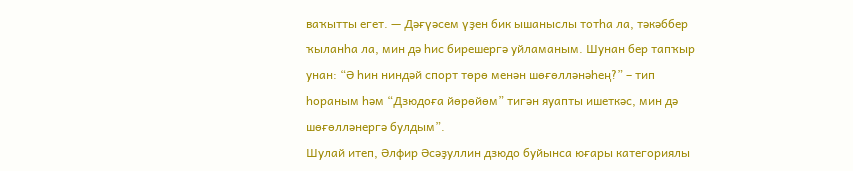ваҡытты егет. — Дәғүәсем үҙен бик ышаныслы тотһа ла, тәкәббер ҡыланһа ла, мин дә һис бирешергә уйламаным. Шунан бер тапҡыр унан: “Ә һин ниндәй спорт төрө менән шөғөлләнәһең?” – тип һораным һәм “Дзюдоға йөрөйөм” тигән яуапты ишеткәс, мин дә шөғөлләнергә булдым”.
Шулай итеп, Әлфир Әсәҙуллин дзюдо буйынса юғары категориялы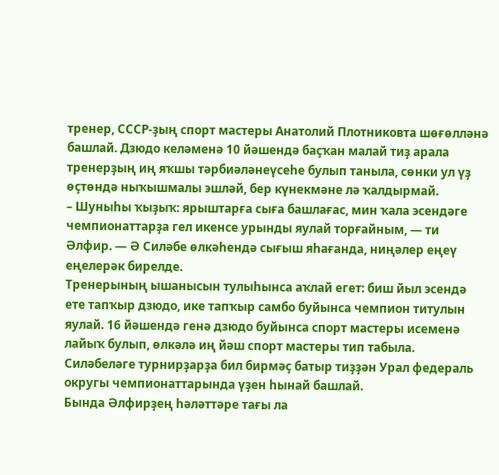тренер, СССР-ҙың спорт мастеры Анатолий Плотниковта шөғөлләнә башлай. Дзюдо келәменә 10 йәшендә баҫҡан малай тиҙ арала тренерҙың иң яҡшы тәрбиәләнеүсеһе булып таныла, сөнки ул үҙ өҫтөндә ныҡышмалы эшләй, бер күнекмәне лә ҡалдырмай.
– Шуныһы ҡыҙыҡ: ярыштарға сыға башлағас, мин ҡала эсендәге чемпионаттарҙа гел икенсе урынды яулай торғайным, — ти Әлфир. — Ә Силәбе өлкәһендә сығыш яһағанда, ниңәлер еңеү еңелерәк бирелде.
Тренерының ышанысын тулыһынса аҡлай егет: биш йыл эсендә ете тапҡыр дзюдо, ике тапҡыр самбо буйынса чемпион титулын яулай. 16 йәшендә генә дзюдо буйынса спорт мастеры исеменә лайыҡ булып, өлкәлә иң йәш спорт мастеры тип табыла. Силәбеләге турнирҙарҙа бил бирмәҫ батыр тиҙҙән Урал федераль округы чемпионаттарында үҙен һынай башлай.
Бында Әлфирҙең һәләттәре тағы ла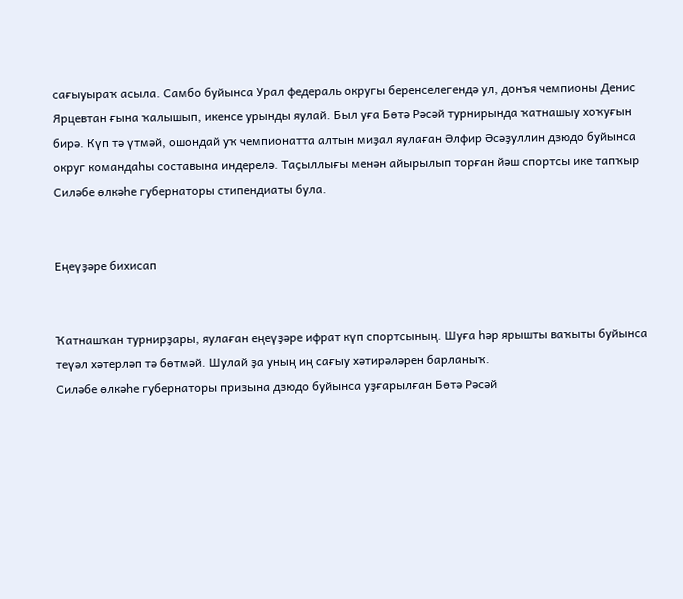сағыуыраҡ асыла. Самбо буйынса Урал федераль округы беренселегендә ул, донъя чемпионы Денис Ярцевтан ғына ҡалышып, икенсе урынды яулай. Был уға Бөтә Рәсәй турнирында ҡатнашыу хоҡуғын бирә. Күп тә үтмәй, ошондай уҡ чемпионатта алтын миҙал яулаған Әлфир Әсәҙуллин дзюдо буйынса округ командаһы составына индерелә. Таҫыллығы менән айырылып торған йәш спортсы ике тапҡыр Силәбе өлкәһе губернаторы стипендиаты була.


Еңеүҙәре бихисап


Ҡатнашҡан турнирҙары, яулаған еңеүҙәре ифрат күп спортсының. Шуға һәр ярышты ваҡыты буйынса теүәл хәтерләп тә бөтмәй. Шулай ҙа уның иң сағыу хәтирәләрен барланыҡ.
Силәбе өлкәһе губернаторы призына дзюдо буйынса уҙғарылған Бөтә Рәсәй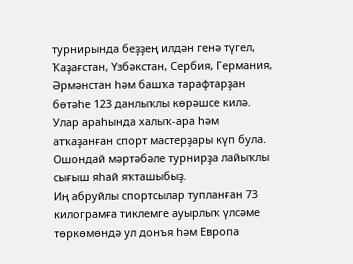турнирында беҙҙең илдән генә түгел, Ҡаҙағстан, Үзбәкстан, Сербия, Германия, Әрмәнстан һәм башҡа тарафтарҙан бөтәһе 123 данлыҡлы көрәшсе килә. Улар араһында халыҡ-ара һәм атҡаҙанған спорт мастерҙары күп була. Ошондай мәртәбәле турнирҙа лайыҡлы сығыш яһай яҡташыбыҙ.
Иң абруйлы спортсылар тупланған 73 килограмға тиклемге ауырлыҡ үлсәме төркөмөндә ул донъя һәм Европа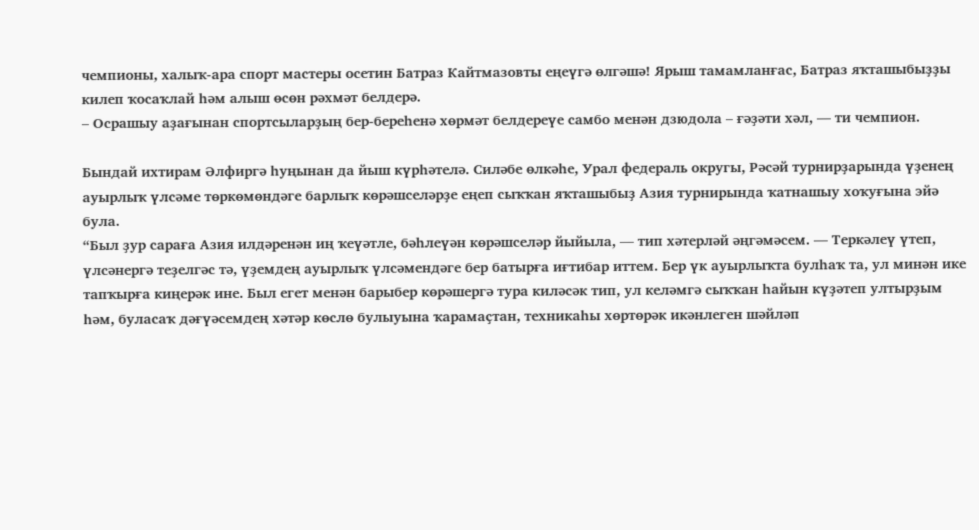чемпионы, халыҡ-ара спорт мастеры осетин Батраз Кайтмазовты еңеүгә өлгәшә! Ярыш тамамланғас, Батраз яҡташыбыҙҙы килеп ҡосаҡлай һәм алыш өсөн рәхмәт белдерә.
– Осрашыу аҙағынан спортсыларҙың бер-береһенә хөрмәт белдереүе самбо менән дзюдола – ғәҙәти хәл, — ти чемпион.

Бындай ихтирам Әлфиргә һуңынан да йыш күрһәтелә. Силәбе өлкәһе, Урал федераль округы, Рәсәй турнирҙарында үҙенең ауырлыҡ үлсәме төркөмөндәге барлыҡ көрәшселәрҙе еңеп сыҡҡан яҡташыбыҙ Азия турнирында ҡатнашыу хоҡуғына эйә була.
“Был ҙур сараға Азия илдәренән иң ҡеүәтле, бәһлеүән көрәшселәр йыйыла, — тип хәтерләй әңгәмәсем. — Теркәлеү үтеп, үлсәнергә теҙелгәс тә, үҙемдең ауырлыҡ үлсәмендәге бер батырға иғтибар иттем. Бер үк ауырлыҡта булһаҡ та, ул минән ике тапҡырға киңерәк ине. Был егет менән барыбер көрәшергә тура киләсәк тип, ул келәмгә сыҡҡан һайын күҙәтеп ултырҙым һәм, буласаҡ дәғүәсемдең хәтәр көслө булыуына ҡарамаҫтан, техникаһы хөртөрәк икәнлеген шәйләп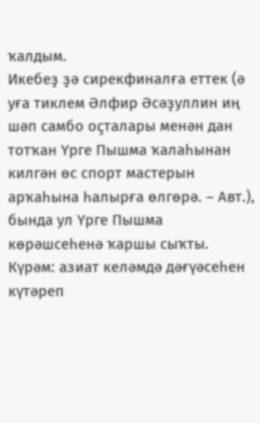ҡалдым.
Икебеҙ ҙә сирекфиналға еттек (ә уға тиклем Әлфир Әсәҙуллин иң шәп самбо оҫталары менән дан тотҡан Үрге Пышма ҡалаһынан килгән өс спорт мастерын арҡаһына һалырға өлгөрә. – Авт.), бында ул Үрге Пышма көрәшсеһенә ҡаршы сыҡты. Күрәм: азиат келәмдә дәғүәсеһен күтәреп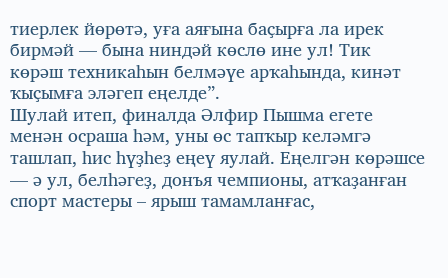тиерлек йөрөтә, уға аяғына баҫырға ла ирек бирмәй — бына ниндәй көслө ине ул! Тик көрәш техникаһын белмәүе арҡаһында, кинәт ҡыҫымға эләгеп еңелде”.
Шулай итеп, финалда Әлфир Пышма егете менән осраша һәм, уны өс тапҡыр келәмгә ташлап, һис һүҙһеҙ еңеү яулай. Еңелгән көрәшсе — ә ул, белһәгеҙ, донъя чемпионы, атҡаҙанған спорт мастеры – ярыш тамамланғас,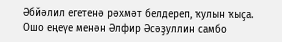Әбйәлил егетенә рәхмәт белдереп, ҡулын ҡыҫа.
Ошо еңеүе менән Әлфир Әсәҙуллин самбо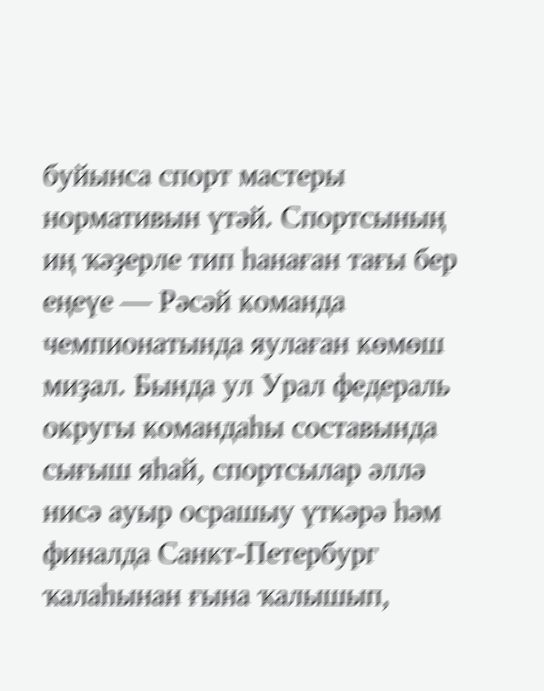буйынса спорт мастеры нормативын үтәй. Спортсының иң ҡәҙерле тип һанаған тағы бер еңеүе — Рәсәй команда чемпионатында яулаған көмөш миҙал. Бында ул Урал федераль округы командаһы составында сығыш яһай, спортсылар әллә нисә ауыр осрашыу үткәрә һәм финалда Санкт-Петербург ҡалаһынан ғына ҡалышып,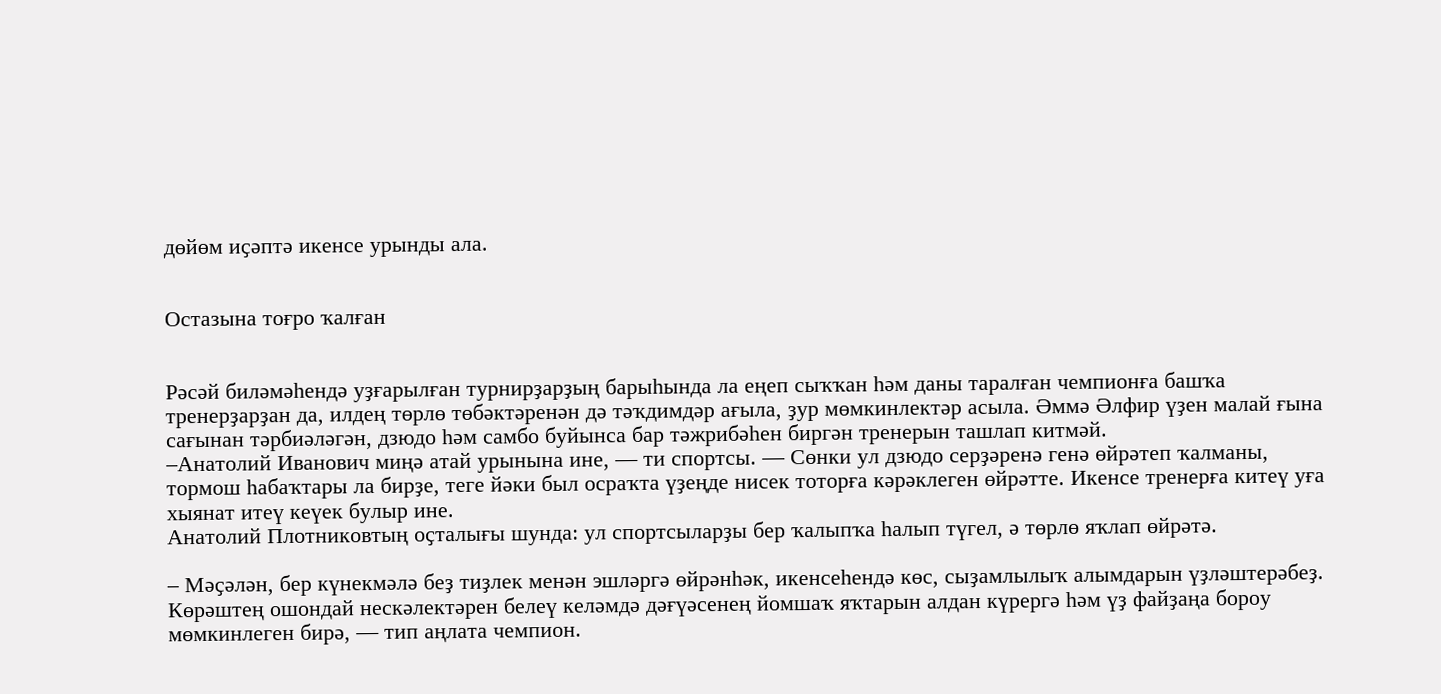дөйөм иҫәптә икенсе урынды ала.


Остазына тоғро ҡалған


Рәсәй биләмәһендә уҙғарылған турнирҙарҙың барыһында ла еңеп сыҡҡан һәм даны таралған чемпионға башҡа тренерҙарҙан да, илдең төрлө төбәктәренән дә тәҡдимдәр ағыла, ҙур мөмкинлектәр асыла. Әммә Әлфир үҙен малай ғына сағынан тәрбиәләгән, дзюдо һәм самбо буйынса бар тәжрибәһен биргән тренерын ташлап китмәй.
–Анатолий Иванович миңә атай урынына ине, — ти спортсы. — Сөнки ул дзюдо серҙәренә генә өйрәтеп ҡалманы, тормош һабаҡтары ла бирҙе, теге йәки был осраҡта үҙеңде нисек тоторға кәрәклеген өйрәтте. Икенсе тренерға китеү уға хыянат итеү кеүек булыр ине.
Анатолий Плотниковтың оҫталығы шунда: ул спортсыларҙы бер ҡалыпҡа һалып түгел, ә төрлө яҡлап өйрәтә.

– Мәҫәлән, бер күнекмәлә беҙ тиҙлек менән эшләргә өйрәнһәк, икенсеһендә көс, сыҙамлылыҡ алымдарын үҙләштерәбеҙ. Көрәштең ошондай нескәлектәрен белеү келәмдә дәғүәсенең йомшаҡ яҡтарын алдан күрергә һәм үҙ файҙаңа бороу мөмкинлеген бирә, — тип аңлата чемпион.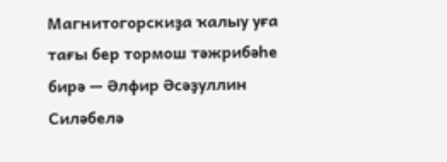Магнитогорскиҙа ҡалыу уға тағы бер тормош тәжрибәһе бирә — Әлфир Әсәҙуллин Силәбелә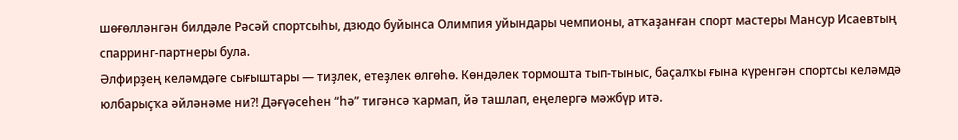шөғөлләнгән билдәле Рәсәй спортсыһы, дзюдо буйынса Олимпия уйындары чемпионы, атҡаҙанған спорт мастеры Мансур Исаевтың спарринг-партнеры була.
Әлфирҙең келәмдәге сығыштары — тиҙлек, етеҙлек өлгөһө. Көндәлек тормошта тып-тыныс, баҫалҡы ғына күренгән спортсы келәмдә юлбарыҫҡа әйләнәме ни?! Дәғүәсеһен “һә” тигәнсә ҡармап, йә ташлап, еңелергә мәжбүр итә.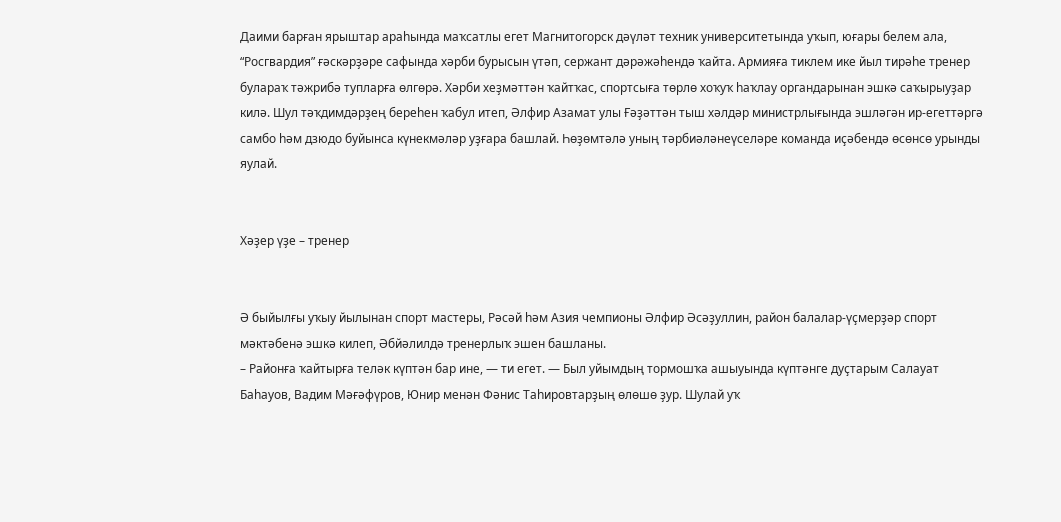Даими барған ярыштар араһында маҡсатлы егет Магнитогорск дәүләт техник университетында уҡып, юғары белем ала, “Росгвардия” ғәскәрҙәре сафында хәрби бурысын үтәп, сержант дәрәжәһендә ҡайта. Армияға тиклем ике йыл тирәһе тренер булараҡ тәжрибә тупларға өлгөрә. Хәрби хеҙмәттән ҡайтҡас, спортсыға төрлө хоҡуҡ һаҡлау органдарынан эшкә саҡырыуҙар килә. Шул тәҡдимдәрҙең береһен ҡабул итеп, Әлфир Азамат улы Ғәҙәттән тыш хәлдәр министрлығында эшләгән ир-егеттәргә самбо һәм дзюдо буйынса күнекмәләр уҙғара башлай. Һөҙөмтәлә уның тәрбиәләнеүселәре команда иҫәбендә өсөнсө урынды яулай.


Хәҙер үҙе – тренер


Ә быйылғы уҡыу йылынан спорт мастеры, Рәсәй һәм Азия чемпионы Әлфир Әсәҙуллин, район балалар-үҫмерҙәр спорт мәктәбенә эшкә килеп, Әбйәлилдә тренерлыҡ эшен башланы.
– Районға ҡайтырға теләк күптән бар ине, — ти егет. — Был уйымдың тормошҡа ашыуында күптәнге дуҫтарым Салауат Баһауов, Вадим Мәғәфүров, Юнир менән Фәнис Таһировтарҙың өлөшө ҙур. Шулай уҡ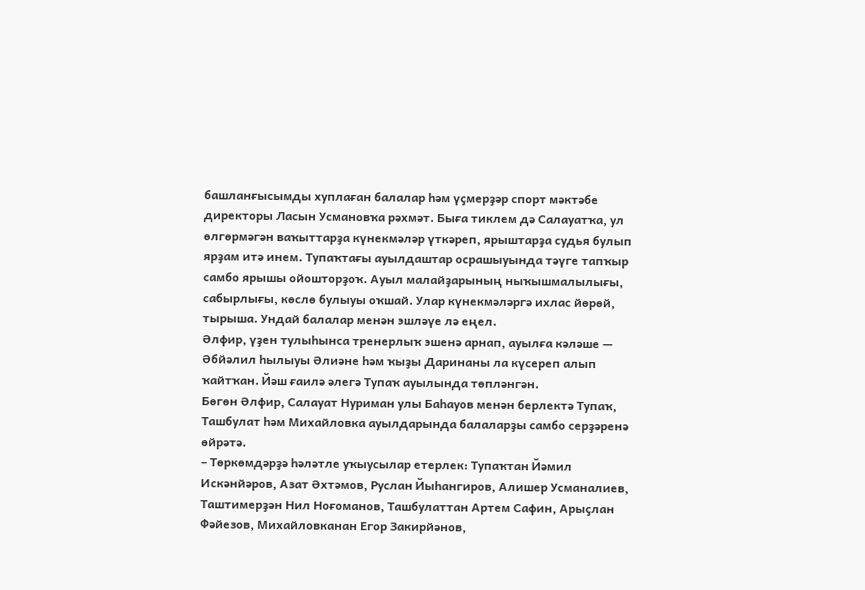башланғысымды хуплаған балалар һәм үҫмерҙәр спорт мәктәбе директоры Ласын Усмановҡа рәхмәт. Быға тиклем дә Салауатҡа, ул өлгөрмәгән ваҡыттарҙа күнекмәләр үткәреп, ярыштарҙа судья булып ярҙам итә инем. Тупаҡтағы ауылдаштар осрашыуында тәүге тапҡыр самбо ярышы ойошторҙоҡ. Ауыл малайҙарының ныҡышмалылығы, сабырлығы, көслө булыуы оҡшай. Улар күнекмәләргә ихлас йөрөй, тырыша. Ундай балалар менән эшләүе лә еңел.
Әлфир, үҙен тулыһынса тренерлыҡ эшенә арнап, ауылға кәләше — Әбйәлил һылыуы Әлиәне һәм ҡыҙы Даринаны ла күсереп алып ҡайтҡан. Йәш ғаилә әлегә Тупаҡ ауылында төпләнгән.
Бөгөн Әлфир, Салауат Нуриман улы Баһауов менән берлектә Тупаҡ, Ташбулат һәм Михайловка ауылдарында балаларҙы самбо серҙәренә өйрәтә.
– Төркөмдәрҙә һәләтле уҡыусылар етерлек: Тупаҡтан Йәмил Искәнйәров, Азат Әхтәмов, Руслан Йыһангиров, Алишер Усманалиев, Таштимерҙән Нил Ноғоманов, Ташбулаттан Артем Сафин, Арыҫлан Фәйезов, Михайловканан Егор Закирйәнов,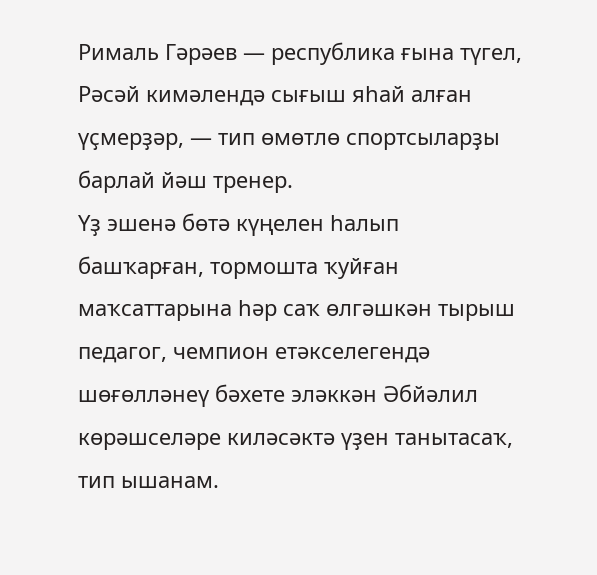Рималь Гәрәев — республика ғына түгел, Рәсәй кимәлендә сығыш яһай алған үҫмерҙәр, — тип өмөтлө спортсыларҙы барлай йәш тренер.
Үҙ эшенә бөтә күңелен һалып башҡарған, тормошта ҡуйған маҡсаттарына һәр саҡ өлгәшкән тырыш педагог, чемпион етәкселегендә шөғөлләнеү бәхете эләккән Әбйәлил көрәшселәре киләсәктә үҙен танытасаҡ, тип ышанам.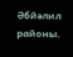Әбйәлил районы.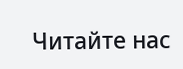Читайте нас